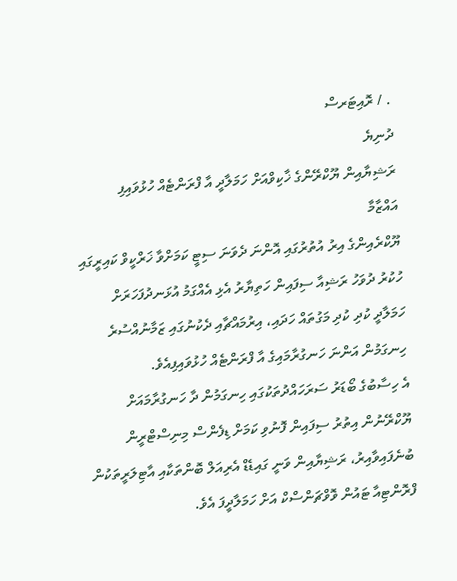. / ރޮއިޓަރސް
ދުނިޔެ
ރަޝިޔާއިން ޔޫކްރޭންގެ ޚާކިވްއަށް ހަމަލާދީ އާ ފްރަންޓެއް ހުޅުވައިފި
އައްޒާމާ
ޔޫކްރެއިންގެ އިރު އުތުރުގައި އޮންނަ ދެވަނަ ސިޓީ ކަމަށްވާ ޚަރްކީވް ކައިރީގައި ހުކުރު ދުވަހު ރަޝިއާ ސިފައިން ހަތިޔާރު އެޅި އެއްގަމު އުޅަނދުފަހަރަށް ހަމަލާދީ ކުދި ކުދި މަގުތައް ހަދައި، އިރުމައްޗާއި ދެކުނުގައި ޒަމާނުއްސުރެ ހިނގަމުން އަންނަ ހަނގުރާމައިގެ އާ ފްރަންޓެއް ހުޅުވައިފިއެވެ.
އެ ހިސާބުގެ ބޯޑަރު ސަރަހައްދުތަކުގައި ހިނގަމުން ދާ ހަނގުރާމައަށް ޔޫކްރޭނުން އިތުރު ސިފައިން ފޮނުވި ކަމަށް ޑިފެންސް މިނިސްޓްރީން ބުނެފައިވާއިރު، ރަޝިޔާއިން ވަނީ ގައިޑެޑް އެރިއަލް ބޮންތަކާއި އާޓިލަރީތަކުން ފްރޮންޓިއާ ޓައުން ވޮވްޗަންސްކް އަށް ހަމަލާދީފަ އެވެ.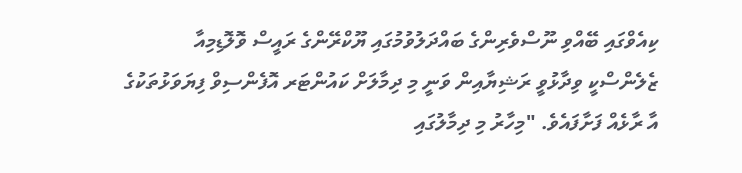ކިއެވްގައި ބޭއްވި ނޫސްވެރިންގެ ބައްދަލުވުމުގައި ޔޫކްރޭންގެ ރައީސް ވޮލޮޑިމިއާ ޒެލެންސްކީ ވިދާޅުވީ ރަޝިޔާއިން ވަނީ މި ދިމާލަށް ކައުންޓަރ އޮފެންސިވް ފިޔަވަޅުތަކުގެ އާ ރާޅެއް ފަށާފައެވެ. "މިހާރު މި ދިމާލުގައި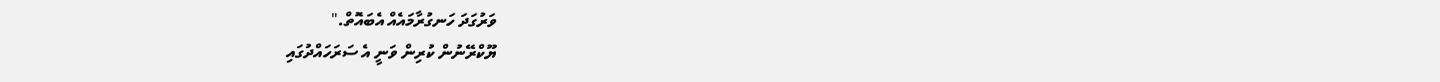ވަރުގަދަ ހަނގުރާމައެއް އެބައޮތް."
ޔޫކްރޭނުން ކުރިން ވަނީ އެ ސަރަހައްދުގައި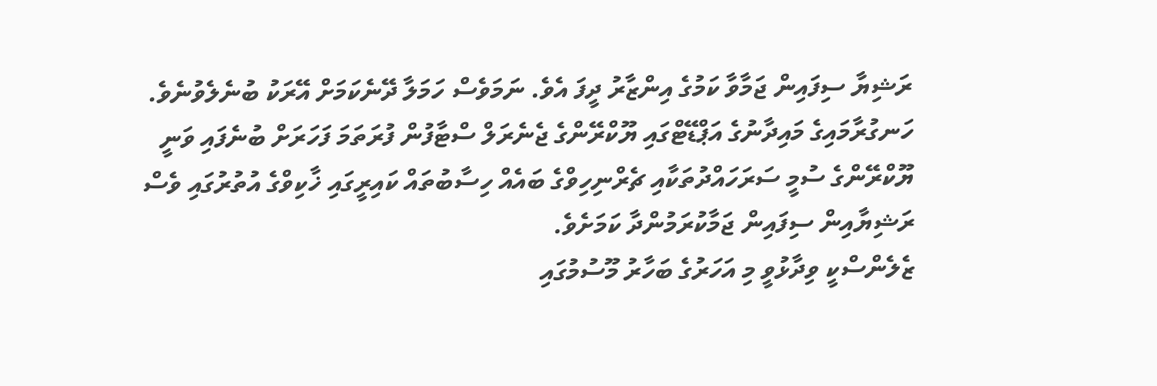ރަޝިޔާ ސިފައިން ޖަމާވާ ކަމުގެ އިންޒާރު ދީފަ އެވެ. ނަމަވެސް ހަމަލާ ދޭނެކަމަށް އޭރަކު ބުނެލެވުނެވެ.
ހަނގުރާމައިގެ މައިދާނުގެ އަޕްޑޭޓްގައި ޔޫކްރޭންގެ ޖެނެރަލް ސްޓާފުން ފުރަތަމަ ފަހަރަށް ބުނެފައި ވަނީ ޔޫކްރޭންގެ ސުމީ ސަރަހައްދުތަކާއި ޗެރްނިހިވްގެ ބައެއް ހިސާބުތައް ކައިރީގައި ޚާކިވްގެ އުތުރުގައި ވެސް ރަޝިޔާއިން ސިފައިން ޖަމާކުރަމުންދާ ކަމަށެވެ.
ޒެލެންސްކީ ވިދާޅުވީ މި އަހަރުގެ ބަހާރު މޫސުމުގައި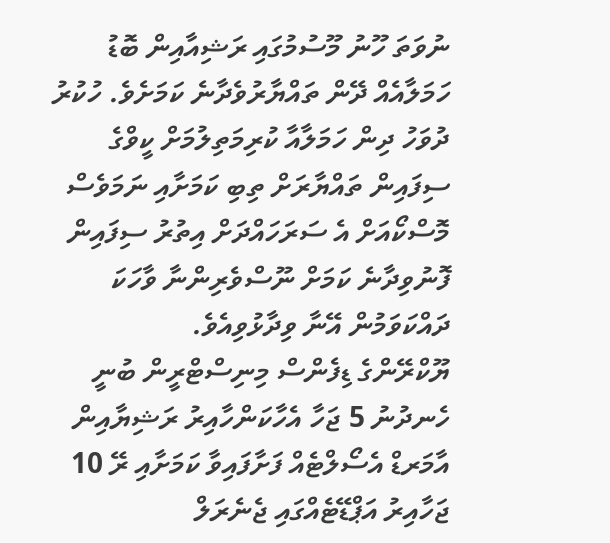ނުވަތަ ހޫނު މޫސުމުގައި ރަޝިއާއިން ބޮޑު ހަމަލާއެއް ދޭން ތައްޔާރުވެދާނެ ކަމަށެވެ. ހުކުރު ދުވަހު ދިން ހަމަލާއާ ކުރިމަތިލުމަށް ކީވްގެ ސިފައިން ތައްޔާރަށް ތިބި ކަމަށާއި ނަމަވެސް މޮސްކޯއަށް އެ ސަރަހައްދަށް އިތުރު ސިފައިން ފޮނުވިދާނެ ކަމަށް ނޫސްވެރިންނާ ވާހަކަ ދައްކަވަމުން އޭނާ ވިދާޅުވިއެވެ.
ޔޫކްރޭންގެ ޑިފެންސް މިނިސްޓްރީން ބުނީ ހެނދުނު 5 ޖަހާ އެހާކަންހާއިރު ރަޝިޔާއިން އާމަރޑް އެސޯލްޓެއް ފަށާފައިވާ ކަމަށާއި ރޭ 10 ޖަހާއިރު އަޕްޑޭޓެއްގައި ޖެނެރަލް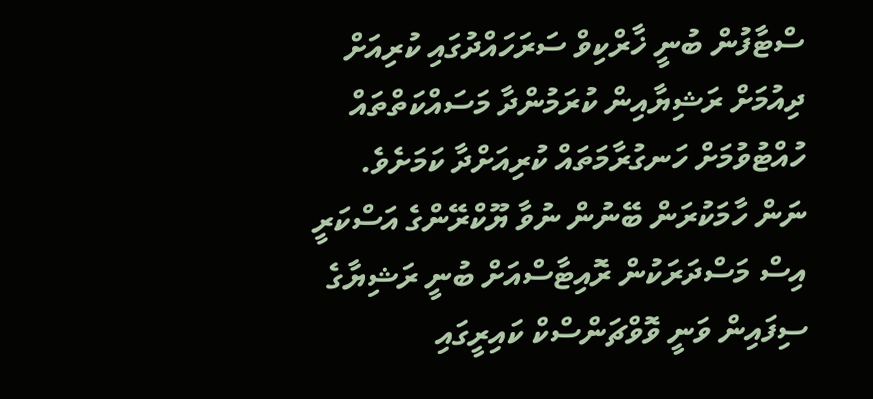ސްޓާފުން ބުނީ ޚާރްކިވް ސަރަހައްދުގައި ކުރިއަށް ދިއުމަށް ރަޝިޔާއިން ކުރަމުންދާ މަސައްކަތްތައް ހުއްޓުވުމަށް ހަނގުރާމަތައް ކުރިއަށްދާ ކަމަށެވެ.
ނަން ހާމަކުރަން ބޭނުން ނުވާ ޔޫކްރޭންގެ އަސްކަރީ އިސް މަސްދަރަކުން ރޮއިޓާސްއަށް ބުނީ ރަޝިޔާގެ ސިފައިން ވަނީ ވޮވްޗަންސްކް ކައިރީގައި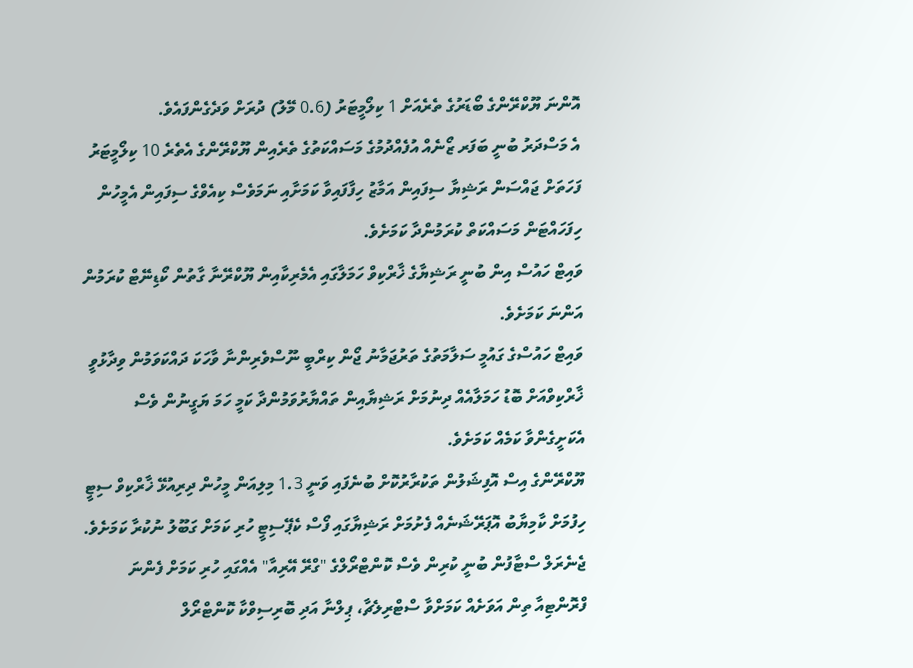އޮންނަ ޔޫކްރޭންގެ ބޯޑަރުގެ ތެރެއަށް 1 ކިލޯމީޓަރު (0.6 މޭލު) ދުރަށް ވަދެގެންފައެވެ.
އެ މަސްދަރު ބުނީ ބަފަރ ޒޯނެއް އުފެއްދުމުގެ މަސައްކަތުގެ ތެރެއިން ޔޫކްރޭންގެ އެތެރެ 10 ކިލޯމީޓަރު ފަހަތަށް ޖައްސަން ރަޝިޔާ ސިފައިން އަމާޒު ހިފާފައިވާ ކަމަށާއި ނަމަވެސް ކިއެވްގެ ސިފައިން އެމީހުން ހިފަހައްޓަން މަސައްކަތް ކުރަމުންދާ ކަމަށެވެ.
ވައިޓް ހައުސް އިން ބުނީ ރަޝިޔާގެ ޚާރްކިވް ހަމަލާގައި އެމެރިކާއިން ޔޫކްރޭނާ ގާތުން ކޯޑިނޭޓް ކުރަމުން އަންނަ ކަމަށެވެ.
ވައިޓް ހައުސްގެ ގައުމީ ސަލާމަތުގެ ތަރުޖަމާނު ޖޯން ކިރްބީ ނޫސްވެރިންނާ ވާހަކަ ދައްކަވަމުން ވިދާޅުވީ ޚާރްކިވްއަށް ބޮޑު ހަމަލާއެއް ދިނުމަށް ރަޝިޔާއިން ތައްޔާރުވަމުންދާ ކަމީ ހަމަ ޔަގީނުން ވެސް އެކަށީގެންވާ ކަމެއް ކަމަށެވެ.
ޔޫކްރޭންގެ އިސް އޮފިޝަލުން ތަކުރާރުކޮށް ބުނެފައި ވަނީ 1.3 މިލިއަން މީހުން ދިރިއުޅޭ ޚާރްކިވް ސިޓީ ހިފުމަށް ކާމިޔާބު އޮޕަރޭޝަނެއް ފެށުމަށް ރަޝިޔާގައި ފޯސް ކެޕޭސިޓީ ހުރި ކަމަށް ގަބޫލު ނުކުރާ ކަމަށެވެ.
ޖެނެރަލް ސްޓާފުން ބުނީ ކުރިން ވެސް ކޮންޓްރޯލްގެ "ގްރޭ އޭރިއާ" އެއްގައި ހުރި ކަމަށް ފެންނަ ފްރޮންޓިއާ ތިން އަވަށެއް ކަމަށްވާ ސްޓްރިލެޗާ، ޕިލްނާ އަދި ބޮރިސިވްކާ ކޮންޓްރޯލް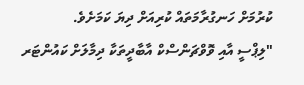ކުރުމަށް ހަނގުރާމަތައް ކުރިއަށް ދިޔަ ކަމަށެވެ.
"ލިޕްސީ އާއި ވޮވްޗަންސްކް އާބާދީތަކާ ދިމާލަށް ކައުންޓަރ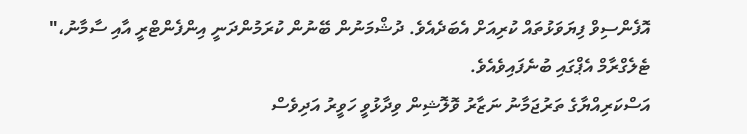އޮފެންސިވް ފިޔަވަޅުތައް ކުރިއަށް އެބަދެއެވެ. ދުޝްމަނުން ބޭނުން ކުރަމުންދަނީ އިންފެންޓްރީ އާއި ސާމާނު،" ޓެލެގްރާމް އެޕްގައި ބުނެފައިވެއެވެ.
އަސްކަރިއްޔާގެ ތަރުޖަމާނު ނަޒާރު ވޮލޮޝިން ވިދާޅުވީ ހަވީރު އަދިވެސް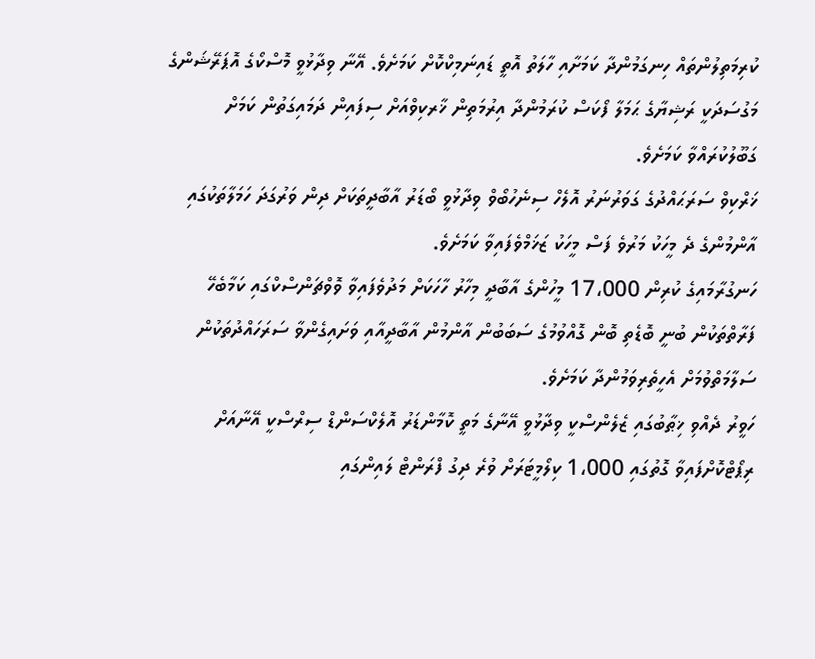ކުރިމަތިލުންތައް ހިނގަމުންދާ ކަމަށާއި ހާލަތު އޮތީ ޑައިނަމިކްކޮށް ކަމަށެވެ. އޭނާ ވިދާޅުވީ މޮސްކޯގެ އޮޕަރޭޝަންގެ މަގުސަދަކީ ރަޝިޔާގެ ޙަމަލާ ފޯކަސް ކުރަމުންދާ އިރުމަތިން ޚާރކިވްއަށް ސިފައިން ދަމައިގަތުން ކަމަށް ގަބޫލުކުރައްވާ ކަމަށެވެ.
ޚަރްކިވް ސަރަޙައްދުގެ ގަވަރުނަރު އޮލެހް ސިނެހުބޯވް ވިދާޅުވީ ބޯޑަރު އާބާދީތަކަށް ދިން ވަރުގަދަ ހަމަލާތަކުގައި އާންމުންގެ ދެ މީހަކު މަރުވެ ފަސް މީހަކު ޒަޚަމްވެފައިވާ ކަމަށެވެ.
ހަނގުރާމައިގެ ކުރިން 17،000 މީހުންގެ އާބާދީ މިހާރު ހާހަކަށް މަދުވެފައިވާ ވޮވްޗަންސްކްގައި ކަމާބެހޭ ފަރާތްތަކުން ބުނީ ބޮޑެތި ބޮން ގޮއްވުމުގެ ސަބަބުން އާންމުން އާބާދީއާއި ވަށައިގެންވާ ސަރަހައްދުތަކުން ސަލާމަތްވުމަށް އެހީތެރިވަމުންދާ ކަމަށެވެ.
ހަވީރު ދެއްވި ޚިޠާބުގައި ޒެލެންސްކީ ވިދާޅުވީ އޭނާގެ މަތީ ކޮމާންޑަރު އޮލެކްސަންޑް ސިރްސްކީ އޭނާއަށް ރިޕޯޓްކޮށްފައިވާ ގޮތުގައި 1،000 ކިލޯމީޓަރަށް ވުރެ ދިގު ފްރަންޓް ލައިންގައި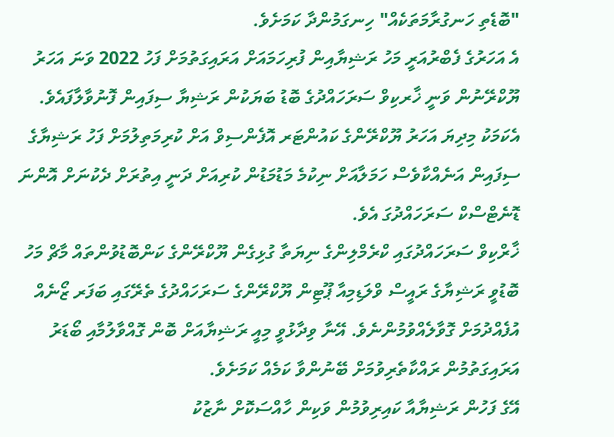"ބޮޑެތި ހަނގުރާމަތަކެއް" ހިނގަމުންދާ ކަމަށެވެ.
އެ އަހަރުގެ ފެބްރުއަރީ މަހު ރަޝިޔާއިން ފުރިހަމައަށް އަރައިގަތުމަށް ފަހު 2022 ވަނަ އަހަރު ޔޫކްރޭނުން ވަނީ ޚާރކިވް ސަރަހައްދުގެ ބޮޑު ބަޔަކުން ރަޝިޔާ ސިފައިން ފޮނުވާލާފައެވެ. އެކަމަކު މިދިޔަ އަހަރު ޔޫކްރޭންގެ ކައުންޓަރ އޮފެންސިވް އަށް ކުރިމަތިލުމަށް ފަހު ރަޝިޔާގެ ސިފައިން އަނެއްކާވެސް ހަމަލާއަށް ނިކުމެ މަޑުމަޑުން ކުރިއަށް ދަނީ އިތުރަށް ދެކުނަށް އޮންނަ ޑޮނެޓްސްކް ސަރަހައްދުގަ އެވެ.
ޚާރްކިވް ސަރަހައްދުގައި ކްރެމްލިންގެ ނިޔަތާ ގުޅިގެން ޔޫކްރޭންގެ ކަންބޮޑުވުންތައް މާޗް މަހު ބޮޑުވީ ރަޝިޔާގެ ރައީސް ވްލަޑިމިއާ ޕޫޓިން ޔޫކްރޭންގެ ސަރަހައްދުގެ ތެރޭގައި ބަފަރ ޒޯނެއް އުފެއްދުމަށް ގޮވާލެއްވުމުންނެވެ. އޭނާ ވިދާޅުވީ މިއީ ރަޝިޔާއަށް ބޮން ގޮއްވާލުމާއި ބޯޑަރު އަރައިގަތުމުން ރައްކާތެރިވުމަށް ބޭނުންވާ ކަމެއް ކަމަށެވެ.
އޭގެ ފަހުން ރަޝިޔާއާ ކައިރިވުމުން ވަކިން ހާއްސަކޮށް ނާޒުކު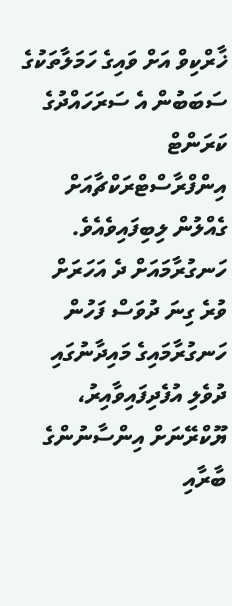ޚާރްކިވް އަށް ވައިގެ ހަމަލާތަކުގެ ސަބަބުން އެ ސަރަހައްދުގެ ކަރަންޓް އިންފްރާސްޓްރަކްޗާއަށް ގެއްލުން ލިބިފައިވެއެވެ.
ހަނގުރާމައަށް ދެ އަހަރަށް ވުރެ ގިނަ ދުވަސް ފަހުން ހަނގުރާމައިގެ މައިދާނުގައި ދުވެލި އުފެދިފައިވާއިރު، ޔޫކްރޭނަށް އިންސާނުންގެ ބާރާއި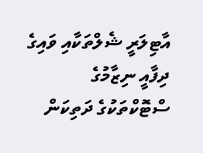އާޓިލަރީ ޝެލްތަކާއި ވައިގެ ދިފާއީ ނިޒާމުގެ ސްޓޮކްތަކުގެ ދަތިކަން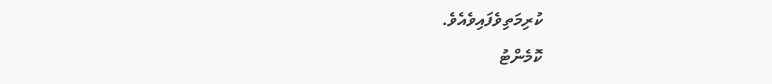ކުރިމަތިވެފައިވެއެވެ.
ކޮމެންޓު